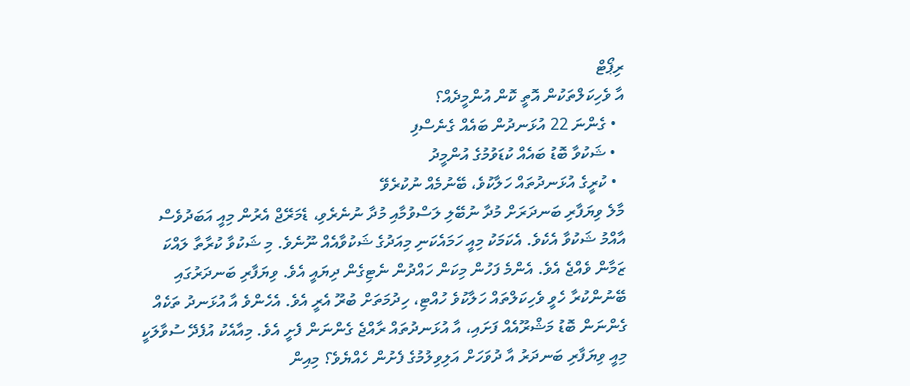ރިޕޯޓް
އާ ވެހިކަލްތަކުން އޮތީ ކޮން އުންމީދެއް؟
  • ގެންނަ 22 އުޅަނދުން ބައެއް ގެނެސްފި
  • ޝަކުވާ ބޮޑު ބައެއް ކުޑަވުމުގެ އުންމީދު
  • ކުރީގެ އުޅަނދުތައް ހަލާކުވެ، ބޭނުމެއް ނުކުރެވޭ
މާލެ ވިޔަފާރި ބަނދަރަށް މުދާ ނުބޭލި ލަސްވުމާއި މުދާ ނުނެރެވި، ޑެމަރޭޖް އެރުން މިއީ އަބަދުވެސް އާއްމު ޝަކުވާ އެކެވެ. އެކަމަކު މިއީ ހަމައެކަނި މިއަދުގެ ޝަކުވާއެއް ނޫނެވެ. މި ޝަކުވާ ކުރާތާ ލައްކަ ޒަމާން ވެއްޖެ އެވެ. އެންމެ ފަހުން މިކަން ހައްދުން ނެޓިގެން ދިޔައީ އެވެ. ވިޔަފާރި ބަނދަރުގައި ބޭނުންކުރާ ހެވީ ވެހިކަލްތައް ހަލާކުވެ ހުއްޓި، ހިދުމަތަށް ބުރޫ އެރީ އެވެ. އެހެންވެ އާ އުޅަނދު ތަކެއް ގެންނަން ބޮޑު މަޝްރޫއެއް ފަށައި، އާ އުޅަނދުތައް ރާއްޖެ ގެންނަން ފެށީ އެވެ. މިއާއެކު އުފެދޭ ސުވާލަކީ މިއީ ވިޔަފާރި ބަނދަރު އާ ދުވަހަށް އަލިވިލުމުގެ ފެށުން ހެއްޔެވެ؟ މިއިން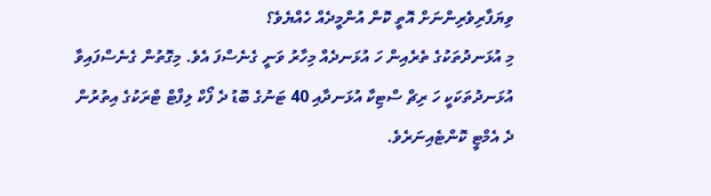ވިޔަފާރިވެރިންނަށް އޮތީ ކޮން އުންމީދެއް ހެއްޔެވެ؟
މި އުޅަނދުތަކުގެ ތެރެއިން ހަ އުޅަނދެއް މިހާރު ވަނީ ގެނެސްފަ އެވެ. މިގޮތުން ގެނެސްފައިވާ އުޅަނދުތަކަކީ ހަ ރިޗް ސްޓިކާ އުޅަނދާއި 40 ޓަނުގެ ބޮޑު ދެ ފޯކް ލިފްޓް ޓްރަކުގެ އިތުރުން ދެ އެމްޓީ ކޮންޓެއިނަރެވެ.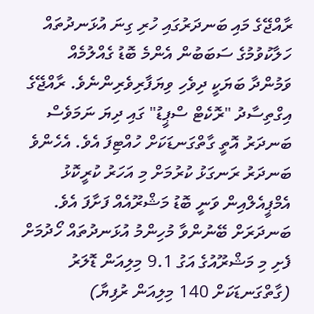ރާއްޖޭގެ މައި ބަނދަރުގައި ހުރި ގިނަ އުޅަނދުތައް ހަލާކުވުމުގެ ސަބަބުން އެންމެ ބޮޑު ގެއްލުމެއް ވަމުންދާ ބަޔަކީ ދިވެހި ވިޔަފާރިވެރިންނެވެ. ރާއްޖޭގެ އިގްތިސާދު "ރޮކެޓް ސްޕީޑު" ގައި ދިޔަ ނަމަވެސް ބަނދަރު އޮތީ ގާތްގަނޑަކަށް ހުއްޓިފަ އެވެ. އެހެންވެ ބަނދަރު ރަނގަޅު ކުރުމަށް މި އަހަރު ކުރީކޮޅު އެމްޕީއެލްއިން ވަނީ ބޮޑު މަޝްރޫއެއް ފަށާފަ އެވެ.
ބަނދަރަށް ބޭނުންވާ މުހިންމު އުޅަނދުތައް ހޯދުމަށް ފެށި މި މަޝްރޫއުގެ އަގު 9.1 މިލިއަން ޑޮލަރު (ގާތްގަނޑަކަށް 140 މިލިއަން ރުފިޔާ)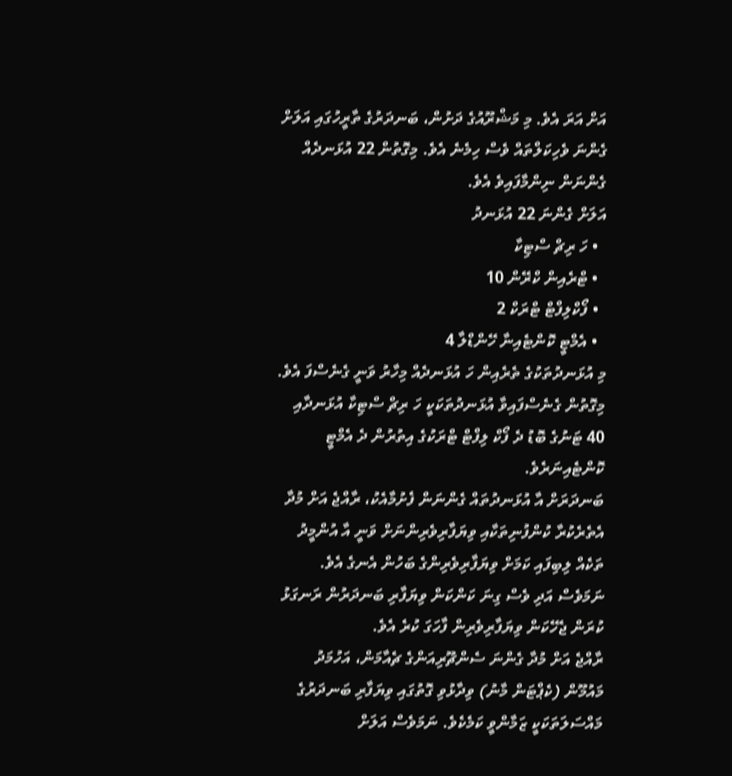އަށް އަރަ އެވެ. މި މަޝްރޫއުގެ ދަށުން، ބަނދަރުގެ ތާރީހުގައި އަލަށް ގެންނަ ވެހިކަލްތައް ވެސް ހިމެނެ އެވެ. މިގޮތުން 22 އުޅަނދެއް ގެންނަން ނިންމާފައިވެ އެވެ.
އަލަށް ގެންނަ 22 އުޅަނދު
  • ހަ ރިޗް ސްޓިކާ
  • ޓްރެއިން ކްރޭން 10
  • ފޯކްލިފްޓް ޓްރަކް 2
  • އެމްޓީ ކޮންޓެއިނާ ހޭންޑްލާ 4
މި އުޅަނދުތަކުގެ ތެރެއިން ހަ އުޅަނދެއް މިހާރު ވަނީ ގެނެސްފަ އެވެ. މިގޮތުން ގެނެސްފައިވާ އުޅަނދުތަކަކީ ހަ ރިޗް ސްޓިކާ އުޅަނދާއި 40 ޓަނުގެ ބޮޑު ދެ ފޯކް ލިފްޓް ޓްރަކުގެ އިތުރުން ދެ އެމްޓީ ކޮންޓެއިނަރެވެ.
ބަނދަރަށް އާ އުޅަނދުތައް ގެންނަން ފެށުމާއެކު، ރާއްޖެ އަށް މުދާ އެތެރެކުރާ ކުންފުނިތަކާއި ވިޔަފާރިވެރިންނަށް ވަނީ އާ އުންމީދު ތަކެއް ލިބިފައި ކަމަށް ވިޔަފާރިވެރިންގެ ބަހުން އެނގެ އެވެ. ނަމަވެސް އަދި ވެސް ގިނަ ކަންކަން ވިޔަފާރި ބަނދަރުން ރަނގަޅު ކުރަން ޖެހޭކަން ވިޔަފާރިވެރިން ފާހަގަ ކުރެ އެވެ.
ރާއްޖެ އަށް މުދާ ގެންނަ ސެންޗޫރިއަންގެ ޗެއާމަން، އަހުމަދު މައުމޫން (ކެޕްޓަން މާނު) ވިދާޅުވި ގޮތުގައި ވިޔަފާރި ބަނދަރުގެ މައްސަލަތަކަކީ ޒަމާންވީ ކަމެކެވެ. ނަމަވެސް އަލަށް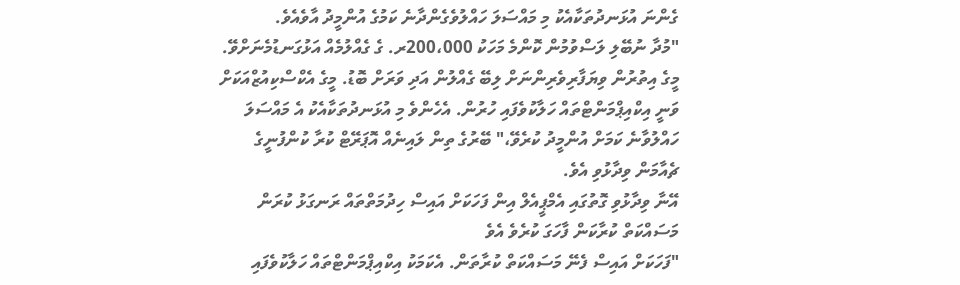ގެންނަ އުޅަނދުތަކާއެކު މި މައްސަލަ ހައްލުވެގެންދާނެ ކަމުގެ އުންމީދު އާވެއެވެ.
"މުދާ ނުބޭލި ލަސްވުމުން ކޮންމެ މަހަކު 200،000ރ. ގެ ގެއްލުމެއް އަޅުގަނޑުމެނަށްވޭ. މީގެ އިތުރުން ވިޔަފާރިވެރިންނަށް ލިބޭ ގެއްލުން އަދި ވަރަށް ބޮޑު. މީގެ އެކްސްކިއުޒްއަކަށް ވަނީ އިކްއިޕްމަންޓްތައް ހަލާކުވެފައި ހުރުން. އެހެންވެ މި އުޅަނދުތަކާއެކު އެ މައްސަލަ ހައްލުވާނެ ކަމަށް އުންމީދު ކުރެވޭ،" ބޭރުގެ ތިން ލައިނެއް އޮޕަރޭޓް ކުރާ ކުންފުނީގެ ޗެއާމަން ވިދާޅުވި އެވެ.
އޭނާ ވިދާޅުވި ގޮތުގައި އެމްޕީއެލް އިން ފަހަކަށް އައިސް ހިދުމަތްތައް ރަނގަޅު ކުރަން މަސައްކަތް ކުރާކަން ފާހަގަ ކުރެވެ އެވެ
"ފަހަކަށް އައިސް ފެނޭ މަސައްކަތް ކުރާތަން. އެކަމަކު އިކްއިޕްމަންޓްތައް ހަލާކުވެފައި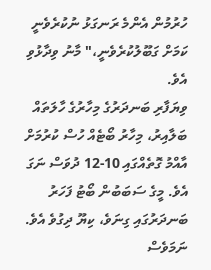ހުރުމުން އެންމެ ރަނގަޅު ނުކުރެވެނީ ކަމަށް ގަބޫލުކުރެވެނީ،" މާނު ވިދާޅުވި އެވެ.
ވިޔަފާރި ބަނދަރުގެ މިހާރުގެ ހާލަތައް ބަލާއިރު، މިހާރު ބޯޓެއް ހުސް ކުރުމަށް އާއްމު ގޮތެއްގައި 10-12 ދުވަސް ނަގަ އެވެ. މީގެ ސަބަބުން ބޯޓު ފަހަރު ބަނދަރުގައި ގިނަވެ، ކިޔޫ ދިގުވެ އެވެ.
ނަމަވެސް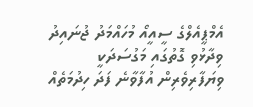އެމްޕީއެލްގެ ސީއީއޯ މުހައްމަދު ޖުނައިދު ވިދާޅުވި ގޮތުގައި މަގުސަދަކީ ވިޔަފާރިވެރިން އުފާވާނެ ފަދަ ހިދުމަތެއް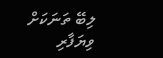ލިބޭ ތަނަކަށް ވިޔަފާރި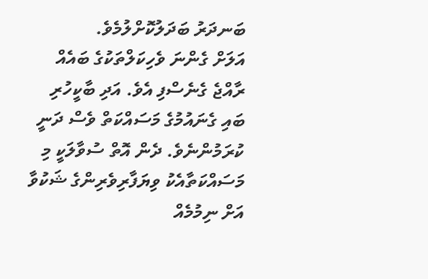ބަނދަރު ބަދަލުކޮށްލުމެވެ.
އަލަށް ގެންނަ ވެހިކަލްތަކުގެ ބައެއް ރާއްޖެ ގެނެސްފި އެވެ. އަދި ބާކީހުރި ބައި ގެނައުމުގެ މަސައްކަތް ވެސް ދަނީ ކުރަމުންނެވެ. ދެން އޮތް ސުވާލަކީ މި މަސައްކަތާއެކު ވިޔަފާރިވެރިންގެ ޝަކުވާ އަށް ނިމުމެއް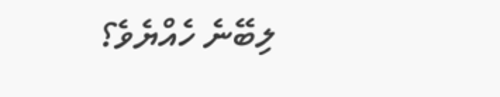ލިބޭނެ ހެއްޔެވެ؟